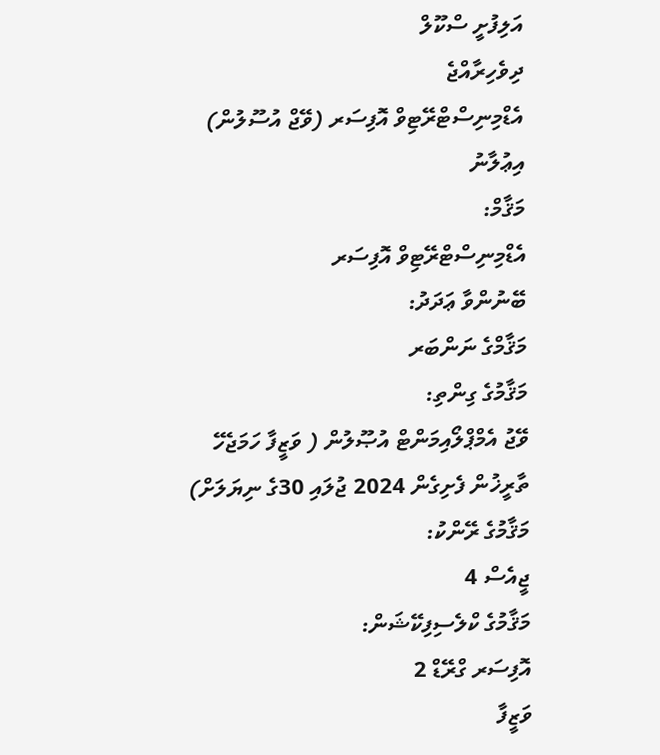އަލިފުށީ ސްކޫލް
ދިވެހިރާއްޖެ
އެޑްމިނިސްޓްރޭޓިވް އޮފިސަރ (ވޭޖް އުސޫލުން)
އިޢުލާނު
މަޤާމް:
އެޑްމިނިސްޓްރޭޓިވް އޮފިސަރ
ބޭނުންވާ ޢަދަދު:
މަޤާމްގެ ނަންބަރ
މަޤާމުގެ ގިންތި:
ވޭޖު އެމްޕްލޯއިމަންޓް އުޞޫލުން ( ވަޒީފާ ހަމަޖެހޭ ތާރީޚުން ފެށިގެން 2024 ޖުލައި 30ގެ ނިޔަލަށް)
މަޤާމުގެ ރޭންކު:
ޖީއެސް 4
މަޤާމުގެ ކްލެސިފިކޭޝަން:
އޮފިސަރ ގްރޭޑް 2
ވަޒީފާ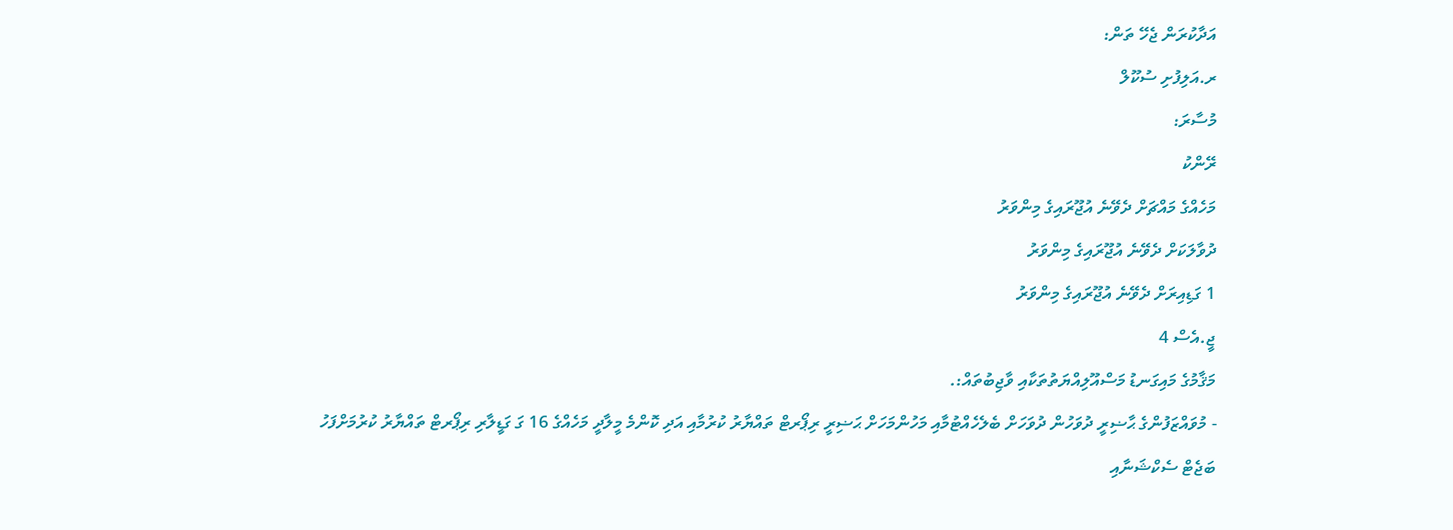އަދާކުރަން ޖެހޭ ތަން:
ރ.އަލިފުށި ސުކޫލް
މުސާރަ:
ރޭންކު
މަހެއްގެ މައްޗަށް ދެވޭނެ އުޖޫރައިގެ މިންވަރު
ދުވާލަކަށް ދެވޭނެ އުޖޫރައިގެ މިންވަރު
1 ގަޑިއިރަށް ދެވޭނެ އުޖޫރައިގެ މިންވަރު
ޖީ.އެސް 4
މަޤާމުގެ މައިގަނޑު މަސްއޫލިއްޔަތުތަކާއި ވާޖިބުތައް:.
- މުވައްޒަފުންގެ ޙާޟިރީ ދުވަހުން ދުވަހަށް ބެލެހެއްޓުމާއި މަހުންމަހަށް ޙަޟިރީ ރިޕޯރޓް ތައްޔާރު ކުރުމާއި އަދި ކޮންމެ މީލާދީ މަހެއްގެ 16 ގަ ގަޑީލާރި ރިޕޯރޓް ތައްޔާރު ކުރުމަށްފަހު ބަޖެޓް ސެކްޝަނާއި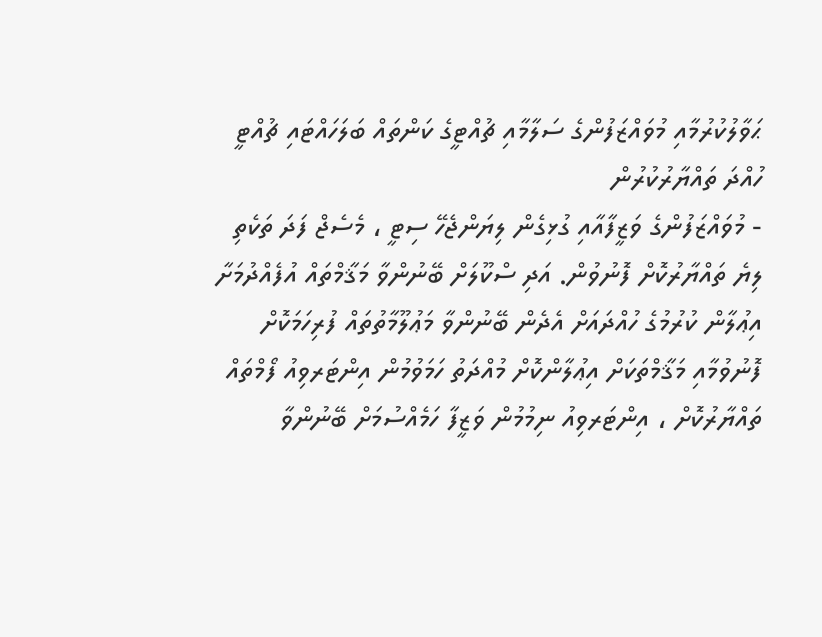ޙަވާލުކުރުމާއި މުވައްޒަފުންގެ ސަލާމާއި ޗުއްޓީގެ ކަންތައް ބަލަހައްޓައި ޗުއްޓީ ހުއްދަ ތައްޔާރުކުރުން
- މުވައްޒަފުންގެ ވަޒީފާއާއި ގުޅިގެން ލިޔަންޖެހޭ ސިޓީ ، މެސެޖް ފަދަ ތަކެތި ލިޔެ ތައްޔާރުކޮށް ފޮނުވުން. އަދި ސްކޫލަށް ބޭނުންވާ މަޤާމްތައް އުފެއްދުމަށާ އިޢުލާން ކުރުމުގެ ހުއްދައަށް އެދެން ބޭނުންވާ މަޢުލޫމާތުތައް ފުރިހަމަކޮށް ފޮނުވުމާއި މަޤާމްތަކަށް އިޢުލާންކޮށް މުއްދަތު ހަމަވުމުން އިންޓަރވިއު ފޯމްތައް ތައްޔާރުކޮށް ، އިންޓަރވިއު ނިމުމުން ވަޒީފާ ހަމެއްސުމަށް ބޭނުންވާ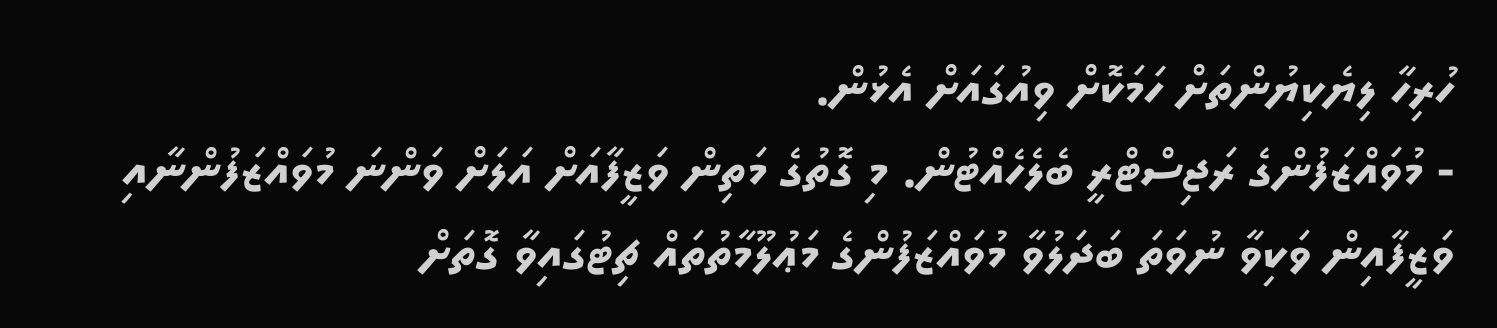ހުރިހާ ލިޔެކިޔުންތަށް ހަމަކޮށް ވިއުގައަށް އެޅުން.
- މުވައްޒަފުންގެ ރަޖިސްޓްރީ ބެލެހެއްޓުން. މި ގޮތުގެ މަތިން ވަޒީފާއަށް އަލަށް ވަންނަ މުވައްޒަފުންނާއި ވަޒީފާއިން ވަކިވާ ނުވަތަ ބަދަލުވާ މުވައްޒަފުންގެ މަޢުލޫމާތުތައް ޗިޓުގައިވާ ގޮތަށް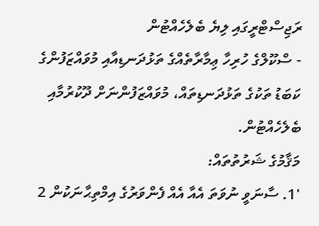ރަޖިސްޓްރީގައި ލިޔެ ބެލެހެއްޓުން
- ސްކޫލްގެ ހުރިހާ ޢިމާރާތެއްގެ ތަޅުދަނޑިއާއި މުވައްޒަފުންގެ ކަބަޑު ތަކުގެ ތަޅުދަނޑިތައް، މުވައްޒަފުންނަށް ދޫކުރުމާއި ބެލެހެއްޓުން.
މަޤާމުގެ ޝަރުތުތައް:
'1. ސާނަވީ ނުވަތަ އެއާ އެއް ފެންވަރުގެ އިމްތިޙާނަކުން 2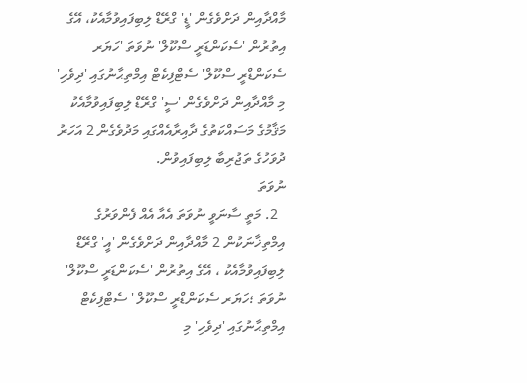މާއްދާއިން ދަށްވެގެން 'ޑީ' ގްރޭޑް ލިބިފައިވުމާއެކު، އޭގެ އިތުރުން 'ސެކަންޑަރީ ސްކޫލް' ނުވަތަ 'ހަޔަރ ސެކަންޑްރީ ސްކޫލް' ސެޓްފިކެޓް އިމްތިޙާނުގައި 'ދިވެހި' މި މާއްދާއިން ދަށްވެގެން 'ސީ' ގްރޭޑް ލިބިފައިވުމާއެކު މަޤާމުގެ މަސައްކަތުގެ ދާއިރާއެއްގައި މަދުވެގެން 2 އަހަރު ދުވަހުގެ ތަޖުރިބާ ލިބިފައިވުން.
ނުވަތަ
  2. މަތީ ސާނަވީ ނުވަތަ އެއާ އެއް ފެންވަރުގެ އިމްތިޚާނަކުން 2 މާއްދާއިން ދަށްވެގެން 'އީ' ގްރޭޑް ލިބިފައިވުމާއެކު ، އޭގެ އިތުރުން 'ސެކަންޑަރީ ސްކޫލް' ނުވަތަ ؛ހަޔަރ ސެކަންޑްރީ ސްކޫލް ' ސެޓްފިކެޓް އިމްތިޙާނުގައި 'ދިވެހި' މި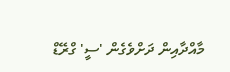މާއްދާއިން ދަށްވެގެން 'ސީ' ގްރޭޑް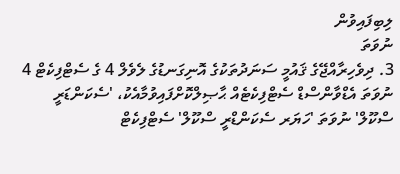ލިބިފައިވުން
ނުވަތަ
3. ދިވެހިރާއްޖޭގެ ޤައުމީ ސަނަދުތަކުގެ އޮނިގަނޑުގެ ލެވެލް 4 ގެ ސެޓްފިކެޓް 4 ނުވަތަ އެޑްވާންސްޑް ސެޓްފިކެޓެއް ޙާޞިލްކޮށްފައިވުމާއެކު، 'ސެކަންޑަރީ ސްކޫލް' ނުވަތަ 'ހަޔަރ ސެކަންޑްރީ ސްކޫލް' ސެޓްފިކެޓް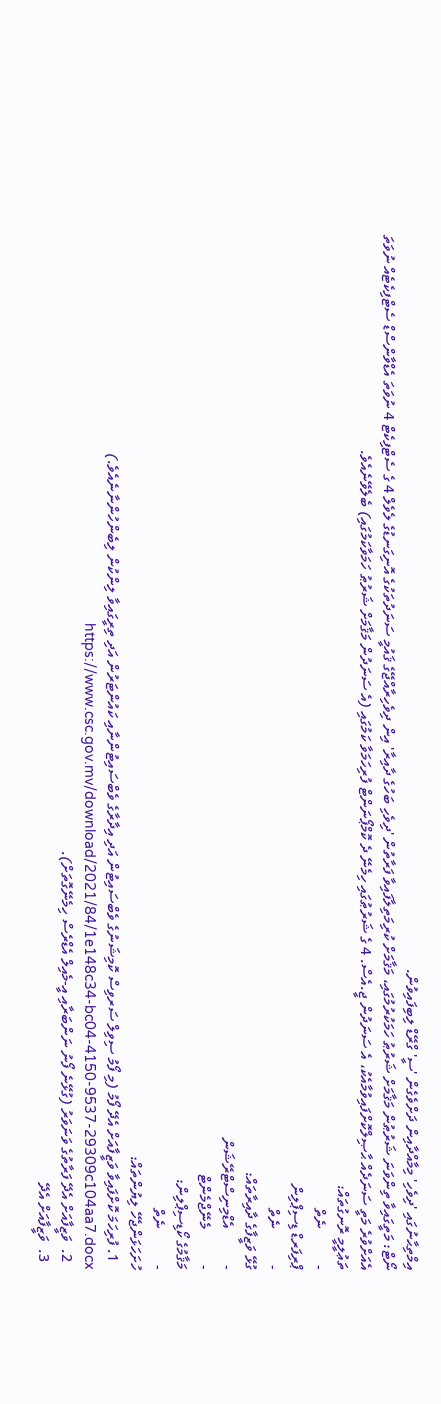އިމްތިޙާނުގައި 'ދިވެހި' މިމާއްދާއިން ދަށްވެގެން 'ސީ' ގްރޭޑް ލިބިފައިވުން.
ނޯޓް: މަތީގައިވާ ތިންވަނަ ޝަރުޠުން މަޤާމަށް ޝަރުޠު ހަމަކުރުމުގައި، މަޤާމަށް ކުރިމަތިލާފައިވާ ފަރާތުން 'ދިވެހި ބަހުގެ ދާއިރާ' އިން ދިވެހިރާއްޖޭގެ ޤައުމީ ސަނަދުތަކުގެ އޮނިގަނޑުގެ ލެވެލް 4 ގެ ސެޓްފިކެޓް 4 ނުވަތަ އެޑްވާންސްޑް ސެޓްފިކެޓެއް ނުވަތަ އެއަށްވުރެ މަތީ ސަނަދެއް ޙާޞިލްކޮށްފައިވުމާއެކު، އެ ސަނަދުން ޖީ.އެސް. 4 ގެ ޝަރުޠުގައި ހިމެނޭ ދެ ކޮމްޕޯނަންޓް ފުރިހަމަވާ ކަމުގައި (އެ ސަނަދުން މަޤާމަށް ޝަރުޠު ހަމަވާކަމުގައި) ބެލެވޭނެއެވެ.
ތަޢުލީމީ ރޮނގުތައް:
-          ނެތް
ޕްރިފަރޑް ޑިސިޕްލިން
-          ނެތް
ގުޅޭ ވަޒީފާގެ ދާއިރާތައް:
-          އެޑްމިނިސްޓްރޭޝަން
-          މެނޭޖްމެންޓް
މަޤާމުގެ ކޯޑިސިޕްލިން:
-          ނެތް
ހުށަހަޅަންޖެހޭ ލިޔުންތައް:
  1. ފުރިހަމަ ކޮށްފައިވާ ވަޒީފާއަށް އެދޭ ފޯމު (މި ފޯމު ސިވިލް ސަރވިސް ކޮމިޝަނުގެ ވެބްސައިޓުން އަދި އިދާރާގެ ވެބްސައިޓުންނާއި ކައުންޓަރުން އަދި ތިރީގައިވާ ލިންކުން ލިބެންހުންނާނެއެވެ.) https://www.csc.gov.mv/download/2021/84/1e148c34-bc04-4150-9537-29309c104aa7.docx
  2.  ވަޒީފާއަށް އެދޭ ފަރާތުގެ ވަނަވަރު (ގުޅޭނެ ފޯނު ނަންބަރާއި އީ-މެއިލް އެޑްރެސް ހިމެނޭގޮތަށް).
  3.  ވަޒީފާއަށް އެދޭ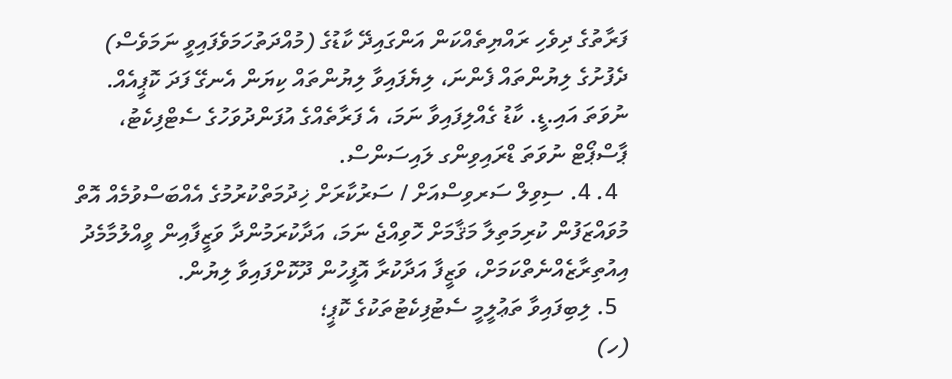ފަރާތުގެ ދިވެހި ރައްޔިތެއްކަން އަންގައިދޭ ކާޑުގެ (މުއްދަތުހަމަވެފައިވީ ނަމަވެސް) ދެފުށުގެ ލިޔުންތައް ފެންނަ، ލިޔެފައިވާ ލިޔުންތައް ކިޔަން އެނގޭ ފަދަ ކޮޕީއެއް. ނުވަތަ އައި.ޑީ. ކާޑު ގެއްލިފައިވާ ނަމަ، އެ ފަރާތެއްގެ އުފަންދުވަހުގެ ސެޓްފިކެޓު، ޕާސްޕޯޓް ނުވަތަ ޑްރައިވިންގ ލައިސަންސް.
  4. 4. ސިވިލް ސަރވިސްއަށް / ސަރުކާރަށް ޚިދުމަތްކުރުމުގެ އެއްބަސްވުމެއް އޮތް މުވައްޒަފުން ކުރިމަތިލާ މަޤާމަށް ހޮވިއްޖެ ނަމަ، އަދާކުރަމުންދާ ވަޒީފާއިން ވީއްލުމާމެދު އިއުތިރާޒެއްނެތްކަމަށް، ވަޒީފާ އަދާކުރާ އޮފީހުން ދޫކޮށްފައިވާ ލިޔުން.
  5. ލިބިފައިވާ ތަޢުލީމީ ސެޓުފިކެޓުތަކުގެ ކޮޕީ؛
(ހ)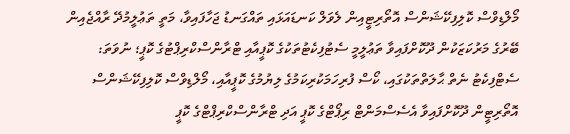މޯލްޑިވްސް ކޮލިފިކޭޝަންސް އޮތޯރިޓީއިން ލެވަލް ކަނޑައަޅައި ތައްގަނޑު ޖަހާފައިވާ، މަތީ ތަޢުލީމުދޭ ރާއްޖެއިން ބޭރުގެ މަރުކަޒަކުން ދޫކޮށްފައިވާ ތަޢުލީމީ ސެޓުފިކެޓުތަކުގެ ކޮޕީއާއި ޓްރާންސްކްރިޕްޓުގެ ކޮޕީ؛ ނުވަތަ: ސެޓްފިކެޓު ނެތް ޙާލަތްތަކުގައި، ކޯސް ފުރިހަމަކުރިކަމުގެ ލިޔުމުގެ ކޮޕީއާއި، މޯލްޑިވްސް ކޮލިފިކޭޝަންސް އޮތޯރިޓީން ދޫކޮށްފައިވާ އެސެސްމަންޓް ރިޕޯޓްގެ ކޮޕީ އަދި ޓްރާންސްކްރިޕްޓްގެ ކޮޕީ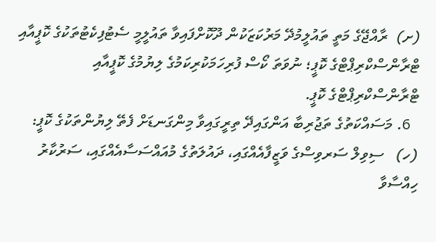(ށ)  ރާއްޖޭގެ މަތީ ތައުލީމުދޭ މަރުކަޒަކުން ދޫކޮށްފައިވާ ތައުލީމީ ސެޓުފިކެޓުތަކުގެ ކޮޕީއާއި ޓްރާންސްކްރިޕްޓްގެ ކޮޕީ؛ ނުވަތަ ކޯސް ފުރިހަމަކުރިކަމުގެ ލިޔުމުގެ ކޮޕީއާއި ޓްރާންސްކްރިޕްޓްގެ ކޮޕީ.
  6. މަސައްކަތުގެ ތަޖުރިބާ އަންގައިދޭ ތިރީގައިވާ މިންގަނޑަށް ފެތޭ ލިޔުންތަކުގެ ކޮޕީ:
(ހ)   ސިވިލް ސަރވިސްގެ ވަޒީފާއެއްގައި، ދައުލަތުގެ މުއައްސަސާއެއްގައި، ސަރުކާރު ހިއްސާވާ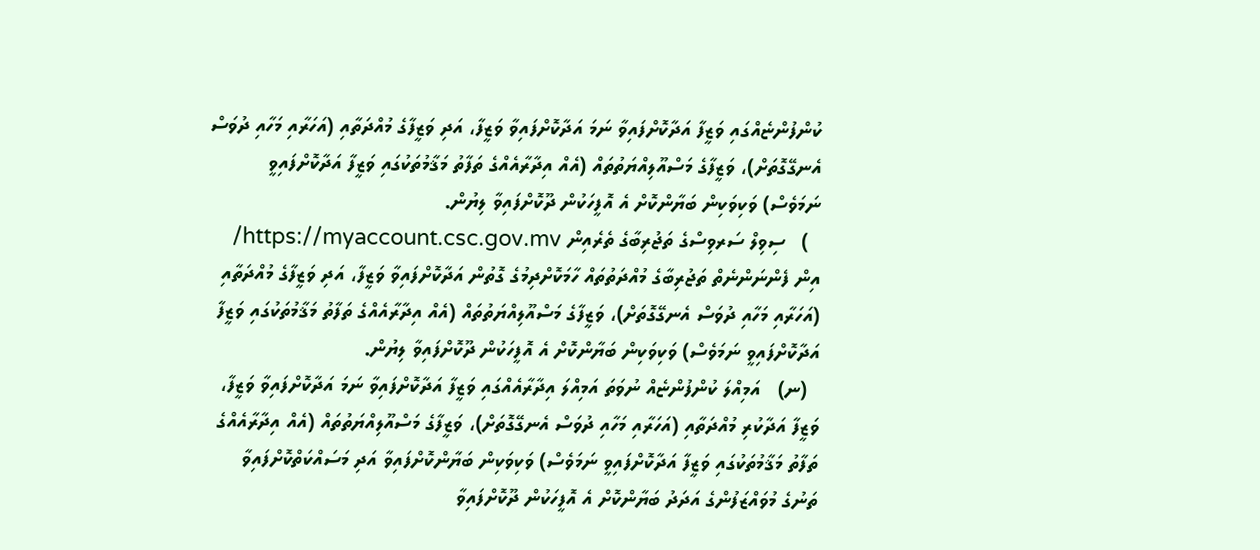ކުންފުންޏެއްގައި ވަޒީފާ އަދާކޮށްފައިވާ ނަމަ އަދާކޮށްފައިވާ ވަޒީފާ، އަދި ވަޒީފާގެ މުއްދަތާއި (އަހަރާއި މަހާއި ދުވަސް އެނގޭގޮތަށް)، ވަޒީފާގެ މަސްއޫލިއްޔަތުތައް (އެއް އިދާރާއެއްގެ ތަފާތު މަޤާމުތަކުގައި ވަޒީފާ އަދާކޮށްފައިވީ ނަމަވެސް) ވަކިވަކިން ބަޔާންކޮށް އެ އޮފީހަކުން ދޫކޮށްފައިވާ ލިޔުން.
  )   ސިވިލް ސަރވިސްގެ ތަޖުރިބާގެ ތެރެއިން https://myaccount.csc.gov.mv/ އިން ފެންނަންނެތް ތަޖުރިބާގެ މުއްދަތުތައް ހާމަކޮށްދިމުގެ ގޮތުން އަދާކޮށްފައިވާ ވަޒީފާ، އަދި ވަޒީފާގެ މުއްދަތާއި (އަހަރާއި މަހާއި ދުވަސް އެނގޭގޮތަށް)، ވަޒީފާގެ މަސްއޫލިއްޔަތުތައް (އެއް އިދާރާއެއްގެ ތަފާތު މަޤާމުތަކުގައި ވަޒީފާ އަދާކޮށްފައިވީ ނަމަވެސް) ވަކިވަކިން ބަޔާންކޮށް އެ އޮފީހަކުން ދޫކޮށްފައިވާ ލިޔުން.
  (ނ)   އަމިއްލަ ކުންފުންޏެއް ނުވަތަ އަމިއްލަ އިދާރާއެއްގައި ވަޒީފާ އަދާކޮށްފައިވާ ނަމަ އަދާކޮށްފައިވާ ވަޒީފާ، ވަޒީފާ އަދާކުރި މުއްދަތާއި (އަހަރާއި މަހާއި ދުވަސް އެނގޭގޮތަށް)، ވަޒީފާގެ މަސްއޫލިއްޔަތުތައް (އެއް އިދާރާއެއްގެ ތަފާތު މަޤާމުތަކުގައި ވަޒީފާ އަދާކޮށްފައިވީ ނަމަވެސް) ވަކިވަކިން ބަޔާންކޮށްފައިވާ އަދި މަސައްކަތްކޮށްފައިވާ ތަނުގެ މުވައްޒަފުންގެ އަދަދު ބަޔާންކޮށް އެ އޮފީހަކުން ދޫކޮށްފައިވާ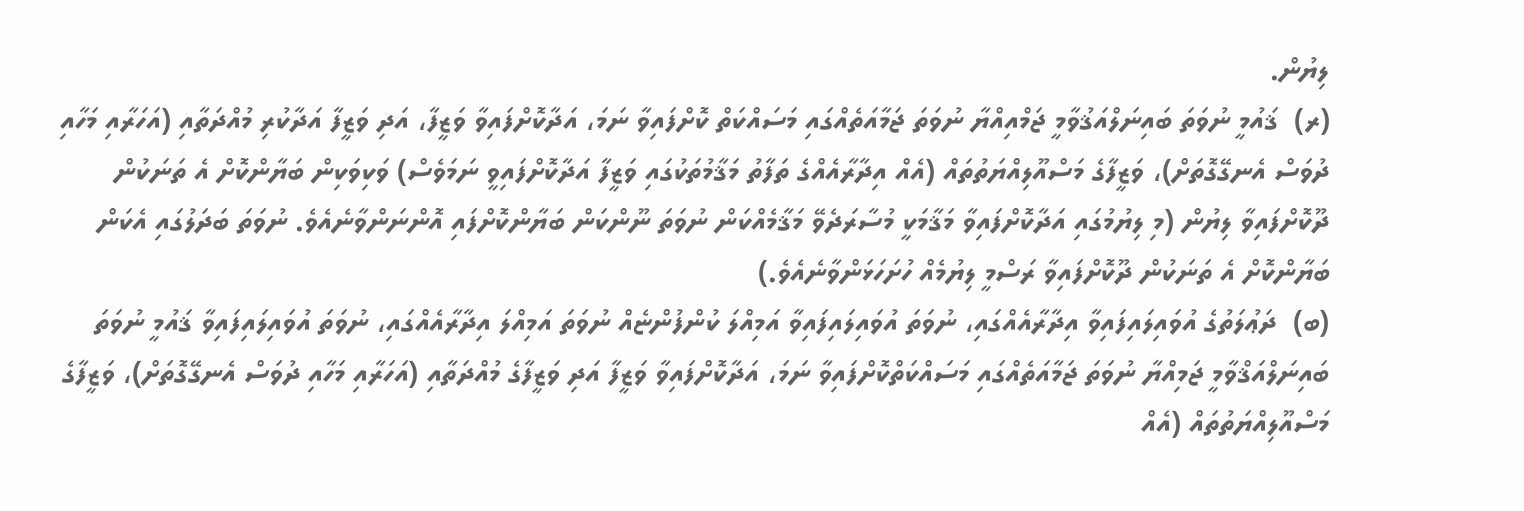ލިޔުން.
(ރ)  ޤައުމީ ނުވަތަ ބައިނަލްއަޤުވާމީ ޖަމްއިއްޔާ ނުވަތަ ޖަމާއަތެއްގައި މަސައްކަތް ކޮށްފައިވާ ނަމަ، އަދާކޮށްފައިވާ ވަޒީފާ، އަދި ވަޒީފާ އަދާކުރި މުއްދަތާއި (އަހަރާއި މަހާއި ދުވަސް އެނގޭގޮތަށް)، ވަޒީފާގެ މަސްއޫލިއްޔަތުތައް (އެއް އިދާރާއެއްގެ ތަފާތު މަޤާމުތަކުގައި ވަޒީފާ އަދާކޮށްފައިވީ ނަމަވެސް) ވަކިވަކިން ބަޔާންކޮށް އެ ތަނަކުން ދޫކޮށްފައިވާ ލިޔުން (މި ލިޔުމުގައި އަދާކޮށްފައިވާ މަޤާމަކީ މުސާރަދެވޭ މަޤާމެއްކަން ނުވަތަ ނޫންކަން ބަޔާންކޮށްފައި އޮންނަންވާނެއެވެ. ނުވަތަ ބަދަލުގައި އެކަން ބަޔާންކޮށް އެ ތަނަކުން ދޫކޮށްފައިވާ ރަސްމީ ލިޔުމެއް ހުށަހަޅަންވާނެއެވެ.)
(ބ)  ދަޢުލަތުގެ އުވައިލައިފައިވާ އިދާރާއެއްގައި، ނުވަތަ އުވައިލައިފައިވާ އަމިއްލަ ކުންފުންޏެއް ނުވަތަ އަމިއްލަ އިދާރާއެއްގައި، ނުވަތަ އުވައިލައިފައިވާ ޤައުމީ ނުވަތަ ބައިނަލްއަޤްވާމީ ޖަމިއްޔާ ނުވަތަ ޖަމާއަތެއްގައި މަސައްކަތްކޮށްފައިވާ ނަމަ، އަދާކޮށްފައިވާ ވަޒީފާ އަދި ވަޒީފާގެ މުއްދަތާއި (އަހަރާއި މަހާއި ދުވަސް އެނގޭގޮތަށް)، ވަޒީފާގެ މަސްއޫލިއްޔަތުތައް (އެއް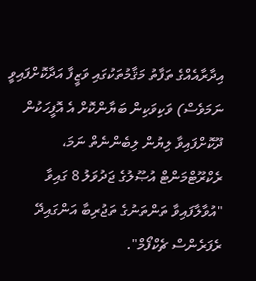އިދާރާއެއްގެ ތަފާތު މަޤާމުތަކުގައި ވަޒީފާ އަދާކޮށްފައިވީ ނަމަވެސް) ވަކިވަކިން ބަޔާންކޮށް އެ އޮފީހަކުން ދޫކޮށްފައިވާ ލިޔުން ލިބެންނެތް ނަމަ، ރެކްރޫޓްމަންޓް އުޞޫލުގެ ޖަދުވަލު 8 ގައިވާ "އުވާލާފައިވާ ތަންތަނުގެ ތަޖުރިބާ އަންގައިދޭ ރެފަރެންސް ޗެކްފޯމް".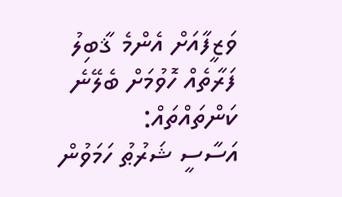ވަޒީފާއަށް އެންމެ ޤާބިލު ފަރާތެއް ހޮވުމަށް ބެލޭނެ ކަންތައްތައް:
އަސާސީ ޝަރުޠު ހަމަވުން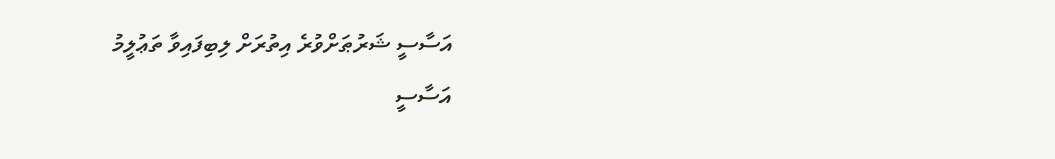އަސާސީ ޝަރުޠަށްވުރެ އިތުރަށް ލިބިފައިވާ ތަޢުލީމު
އަސާސީ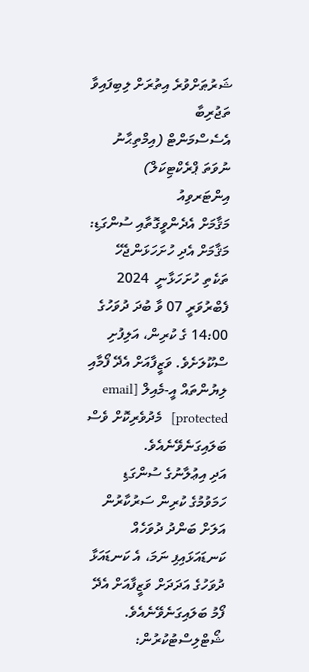ޝަރުޠަށްވުރެ އިތުރަށް ލިބިފައިވާ ތަޖުރިބާ
އެސެސްމަންޓް (އިމްތިޙާނު ނުވަތަ ޕްރެކްޓިކަލް)
އިންޓަރވިއު
މަޤާމަށް އެދެންވީގޮތާއި ސުންގަޑި:
މަޤާމަށް އެދި ހުށަހަޅަންޖެހޭ ތަކެތި ހުށަހަޅާނީ  2024 ފެބްރުވަރީ 07 ވާ ބުދަ ދުވަހުގެ 14:00 ގެ ކުރިން، އަލިފުށި ސްކޫލަށެވެ. ވަޒީފާއަށް އެދޭ ފޯމާއި ލިޔުންތައް އީ-މެއިލް [email protected]  މެދުވެރިކޮށް ވެސް ބަލައިގަނެވޭނެއެވެ.
އަދި އިޢުލާނުގެ ސުންގަޑި ހަމަވުމުގެ ކުރިން ސަރުކާރުން އަލަށް ބަންދު ދުވަހެއް ކަނޑައަޅައިފި ނަމަ، އެ ކަނޑައަޅާ ދުވަހުގެ އަދަދަށް ވަޒީފާއަށް އެދޭ ފޯމު ބަލައިގަނެވޭނެއެވެ.
ޝޯޓްލިސްޓުކުރުން: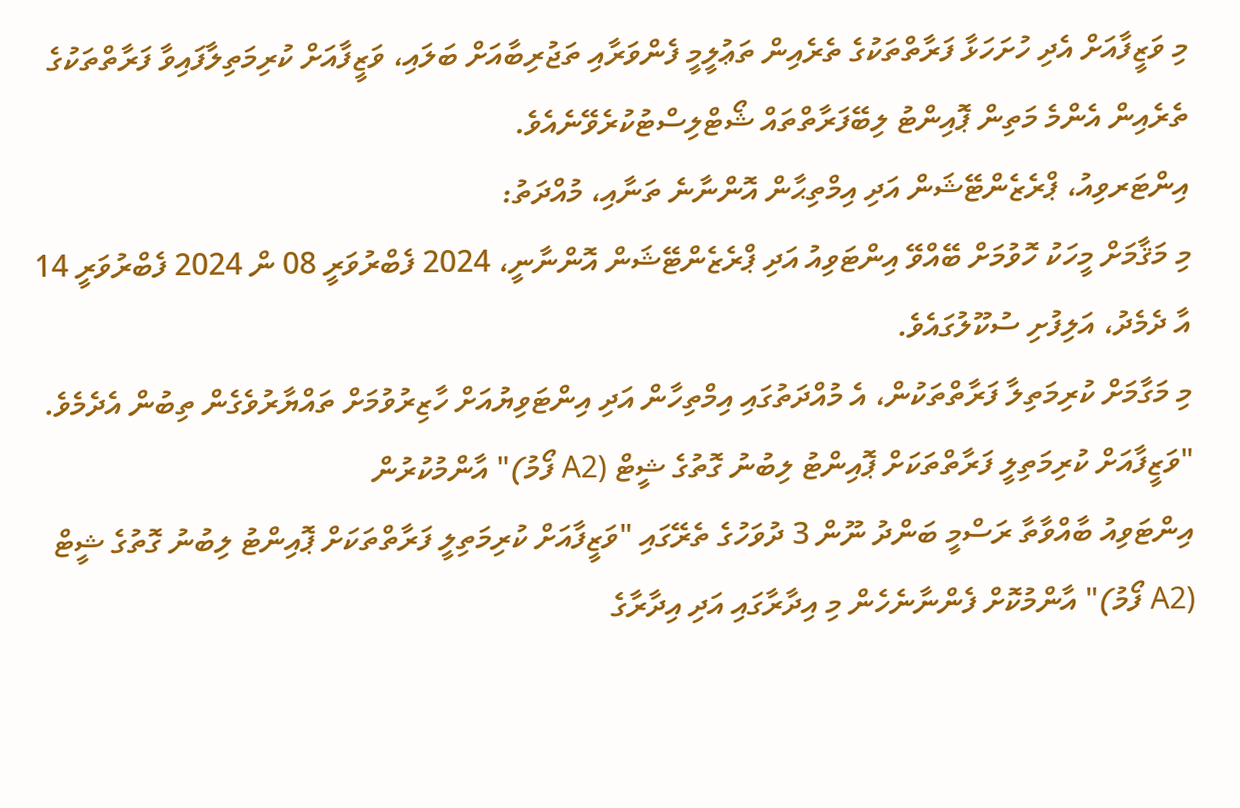މި ވަޒީފާއަށް އެދި ހުށަހަޅާ ފަރާތްތަކުގެ ތެރެއިން ތަޢުލީމީ ފެންވަރާއި ތަޖުރިބާއަށް ބަލައި، ވަޒީފާއަށް ކުރިމަތިލާފައިވާ ފަރާތްތަކުގެ ތެރެއިން އެންމެ މަތިން ޕޮއިންޓު ލިބޭފަރާތްތައް ޝޯޓްލިސްޓުކުރެވޭނެއެވެ.
އިންޓަރވިއު، ޕްރެޒެންޓޭޝަން އަދި އިމްތިޙާން އޮންނާނެ ތަނާއި، މުއްދަތު:
މި މަޤާމަށް މީހަކު ހޮވުމަށް ބޭއްވޭ އިންޓަވިއު އަދި ޕްރެޒެންޓޭޝަން އޮންނާނީ، 2024 ފެބްރުވަރީ 08 ން 2024 ފެބްރުވަރީ 14  އާ ދެމެދު، އަލިފުށި ސުކޫލުގައެވެ.
މި މަގާމަށް ކުރިމަތިލާ ފަރާތްތަކުން، އެ މުއްދަތުގައި އިމްތިހާން އަދި އިންޓަވިޔުއަށް ހާޒިރުވުމަށް ތައްޔާރުވެގެން ތިބުން އެދެމެވެ.
"ވަޒީފާއަށް ކުރިމަތިލީ ފަރާތްތަކަށް ޕޮއިންޓު ލިބުނު ގޮތުގެ ޝީޓް (A2 ފޯމު)" އާންމުކުރުން
އިންޓަވިއު ބާއްވާތާ ރަސްމީ ބަންދު ނޫން 3 ދުވަހުގެ ތެރޭގައި "ވަޒީފާއަށް ކުރިމަތިލީ ފަރާތްތަކަށް ޕޮއިންޓު ލިބުނު ގޮތުގެ ޝީޓް (A2 ފޯމު)" އާންމުކޮށް ފެންނާނެހެން މި އިދާރާގައި އަދި އިދާރާގެ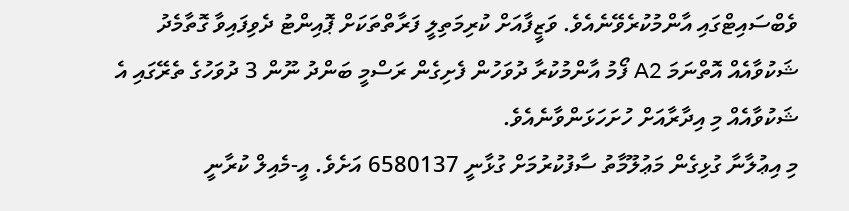ވެބްސައިޓްގައި އާންމުކުރެވޭނެއެވެ. ވަޒީފާއަށް ކުރިމަތިލީ ފަރާތްތަކަށް ޕޮއިންޓު ދެވިފައިވާ ގޮތާމެދު ޝަކުވާއެއް އޮތްނަމަ A2 ފޯމު އާންމުކުރާ ދުވަހުން ފެށިގެން ރަސްމީ ބަންދު ނޫން 3 ދުވަހުގެ ތެރޭގައި އެ ޝަކުވާއެއް މި އިދާރާއަށް ހުށަހަޅަންވާނެއެވެ.
މި އިޢުލާނާ ގުޅިގެން މަޢުލޫމާތު ސާފުކުރުމަށް ގުޅާނީ 6580137 އަށެވެ. އީ-މެއިލް ކުރާނީ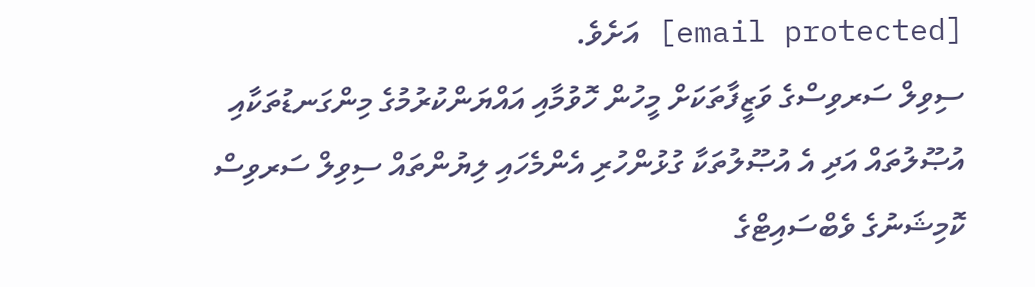[email protected] އަށެވެ.
ސިވިލް ސަރވިސްގެ ވަޒީފާތަކަށް މީހުން ހޮވުމާއި އައްޔަންކުރުމުގެ މިންގަނޑުތަކާއި އުޞޫލުތައް އަދި އެ އުޞޫލުތަކާ ގުޅުންހުރި އެންމެހައި ލިޔުންތައް ސިވިލް ސަރވިސް ކޮމިޝަނުގެ ވެބްސައިޓްގެ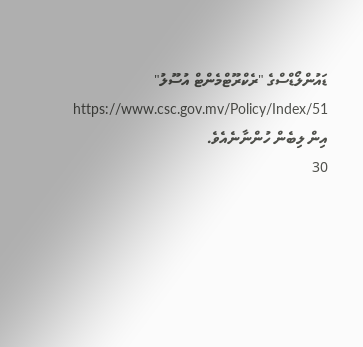ޑައުންލޯޑްސްގެ "ރެކްރޫޓްމެންޓް އުސޫލު" https://www.csc.gov.mv/Policy/Index/51 އިން ލިބެން ހުންނާނެއެވެ.
30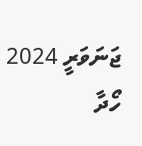ޖަނަވަރީ 2024
ހޯދާ